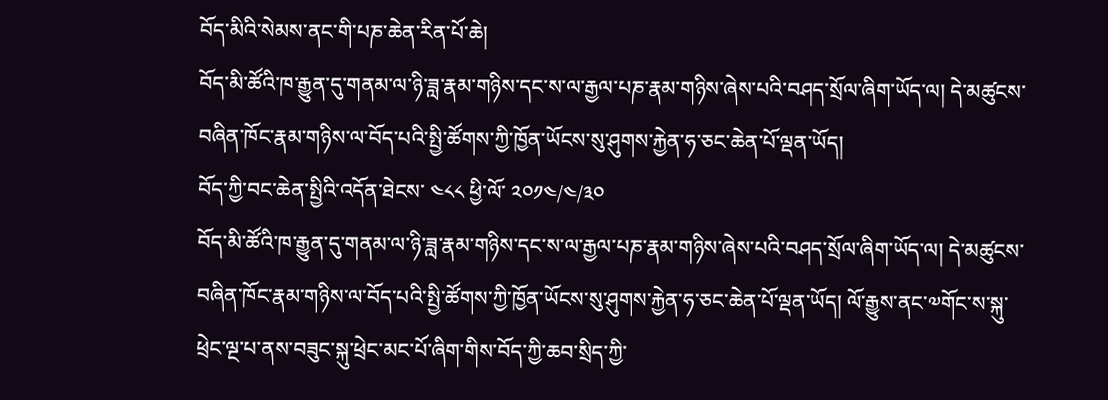བོད་མིའི་སེམས་ནང་གི་པཎ་ཆེན་རིན་པོ་ཆེ།
བོད་མི་ཚོའི་ཁ་རྒྱུན་དུ་གནམ་ལ་ཉི་ཟླ་རྣམ་གཉིས་དང་ས་ལ་རྒྱལ་པཎ་རྣམ་གཉིས་ཞེས་པའི་བཤད་སྲོལ་ཞིག་ཡོད་ལ། དེ་མཚུངས་བཞིན་ཁོང་རྣམ་གཉིས་ལ་བོད་པའི་སྤྱི་ཚོགས་ཀྱི་ཁྱོན་ཡོངས་སུ་ཤུགས་རྐྱེན་ཧ་ཅང་ཆེན་པོ་ལྡན་ཡོད།
བོད་ཀྱི་བང་ཆེན་སྤྱིའི་འདོན་ཐེངས་ ༤༨༨ ཕྱི་ལོ་ ༢༠༡༤/༤/༣༠
བོད་མི་ཚོའི་ཁ་རྒྱུན་དུ་གནམ་ལ་ཉི་ཟླ་རྣམ་གཉིས་དང་ས་ལ་རྒྱལ་པཎ་རྣམ་གཉིས་ཞེས་པའི་བཤད་སྲོལ་ཞིག་ཡོད་ལ། དེ་མཚུངས་བཞིན་ཁོང་རྣམ་གཉིས་ལ་བོད་པའི་སྤྱི་ཚོགས་ཀྱི་ཁྱོན་ཡོངས་སུ་ཤུགས་རྐྱེན་ཧ་ཅང་ཆེན་པོ་ལྡན་ཡོད། ལོ་རྒྱུས་ནང་༧གོང་ས་སྐུ་ཕྲེང་ལྔ་པ་ནས་བཟུང་སྐུ་ཕྲེང་མང་པོ་ཞིག་གིས་བོད་ཀྱི་ཆབ་སྲིད་ཀྱི་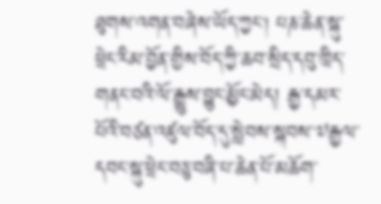ཐུགས་འགན་བཞེས་ཡོད་ཀྱང། པཎ་ཆེན་སྐུ་ཕྲེང་རིམ་བྱོན་གྱིས་བོད་ཀྱི་ཆབ་སྲིད་དབུ་ཁྲིད་གནང་བའི་ལོ་རྒྱུས་བྱུང་མྱོང་མེད། རྒྱ་དམར་པོའི་བཙན་འཛུལ་བོད་དུ་སླེབས་སྐབས་༧རྒྱལ་དབང་སྐུ་ཕྲེང་བཅུ་བཞི་པ་ཆེན་པོ་མཆོག་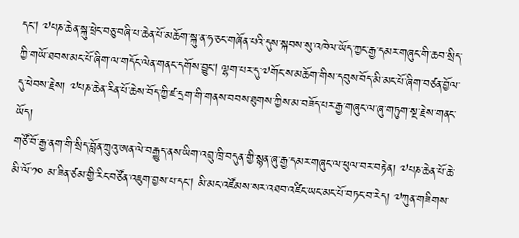དང། ༧པཎ་ཆེན་སྐུ་ཕྲེང་བཅུ་བཞི་པ་ཆེན་པོ་མཆོག་སྐུ་ན་ཧ་ཅང་གཞོན་པའི་དུས་སྐབས་སུ་འཁེལ་ཡོད་ཀྱང་རྒྱ་དམར་གཞུང་གི་ཆབ་སྲིད་ཀྱི་གཡོ་ཐབས་མང་པོ་ཞིག་ལ་གདོང་ལེན་གནང་དགོས་བྱུང། ལྷག་པར་དུ་༧གོང་ས་མཆོག་གིས་དབུས་བོད་མི་མང་པོ་ཞིག་བཙན་བྱོལ་དུ་ཕེབས་རྗེས། ༧པཎ་ཆེན་རིན་པོ་ཆེས་བོད་ཀྱི་ཛ་དྲག་གི་གནས་བབས་ཐུགས་ཀྱིས་མ་བཟོད་པར་རྒྱ་གཞུང་ལ་ཞུ་གཏུག་སྔ་རྗེས་གནང་ཡོད།
གཙོ་བོ་རྒྱ་ནག་གི་སྲིད་བློན་ཀྲུའུ་ཨན་ལེ་བརྒྱུད་ནས་ཡིག་འབྲུ་ཁྲི་བདུན་གྱི་སྙན་ཞུ་རྒྱ་དམར་གཞུང་ལ་ཕུལ་བར་བརྟེན། ༧པཎ་ཆེན་པོ་ཆེ་མི་ལོ་༡༠ མ་ཟིན་ཙམ་གྱི་རིང་བཙོན་འཇུག་བྱས་པ་དང། མི་མང་འཛོམས་སར་འཐབ་འཛིང་ཡང་མང་པོ་བཏང་བ་རེད། ༧ཀུན་གཟིགས་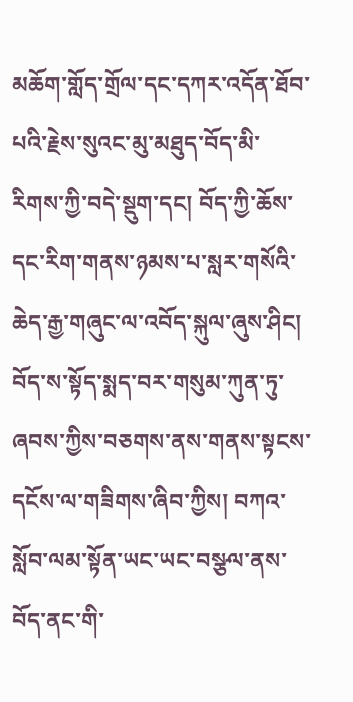མཆོག་གློད་གྲོལ་དང་དཀར་འདོན་ཐོབ་པའི་རྗེས་སུའང་མུ་མཐུད་བོད་མི་རིགས་ཀྱི་བདེ་སྡུག་དང། བོད་ཀྱི་ཆོས་དང་རིག་གནས་ཉམས་པ་སླར་གསོའི་ཆེད་རྒྱ་གཞུང་ལ་འབོད་སྐུལ་ཞུས་ཤིང། བོད་ས་སྟོད་སྨད་བར་གསུམ་ཀུན་ཏུ་ཞབས་ཀྱིས་བཅགས་ནས་གནས་སྟངས་དངོས་ལ་གཟིགས་ཞིབ་ཀྱིས། བཀའ་སློབ་ལམ་སྟོན་ཡང་ཡང་བསྩལ་ནས་བོད་ནང་གི་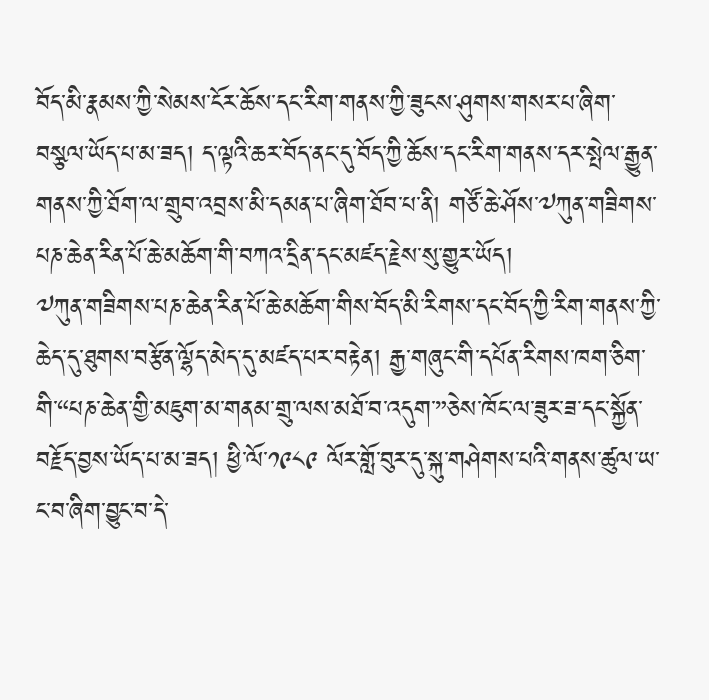བོད་མི་རྣམས་ཀྱི་སེམས་ངོར་ཆོས་དང་རིག་གནས་ཀྱི་ཟུངས་ཤུགས་གསར་པ་ཞིག་བསྩལ་ཡོད་པ་མ་ཟད། ད་ལྟའི་ཆར་བོད་ནང་དུ་བོད་ཀྱི་ཆོས་དང་རིག་གནས་དར་སྤེལ་རྒྱུན་གནས་ཀྱི་ཐོག་ལ་གྲུབ་འབྲས་མི་དམན་པ་ཞིག་ཐོབ་པ་ནི། གཙོ་ཆེ་ཤོས་༧ཀུན་གཟིགས་པཎ་ཆེན་རིན་པོ་ཆེ་མཆོག་གི་བཀའ་དྲིན་དང་མཛད་རྗེས་སུ་གྱུར་ཡོད།
༧ཀུན་གཟིགས་པཎ་ཆེན་རིན་པོ་ཆེ་མཆོག་གིས་བོད་མི་རིགས་དང་བོད་ཀྱི་རིག་གནས་ཀྱི་ཆེད་དུ་ཐུགས་བརྩོན་ལྷོད་མེད་དུ་མཛད་པར་བརྟེན། རྒྱ་གཞུང་གི་དཔོན་རིགས་ཁག་ཅིག་གི་“པཎ་ཆེན་གྱི་མཇུག་མ་གནམ་གྲུ་ལས་མཐོ་བ་འདུག་”ཅེས་ཁོང་ལ་ཟུར་ཟ་དང་སྐྱོན་བརྗོད་བྱས་ཡོད་པ་མ་ཟད། ཕྱི་ལོ་༡༩༨༩ ལོར་གློ་བུར་དུ་སྐུ་གཤེགས་པའི་གནས་ཚུལ་ཡ་ང་བ་ཞིག་བྱུང་བ་དེ་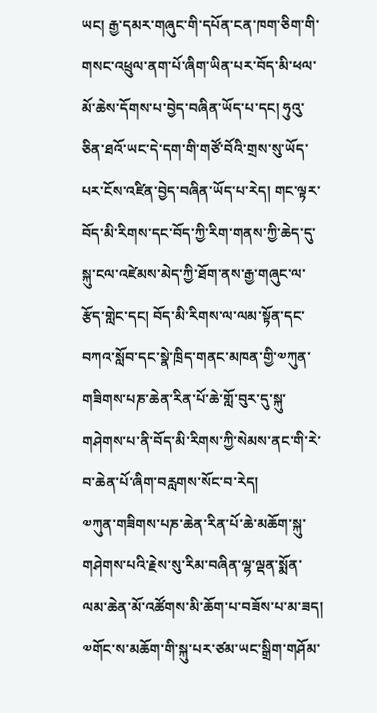ཡང། རྒྱ་དམར་གཞུང་གི་དཔོན་ངན་ཁག་ཅིག་གི་གསང་འཕྲུལ་ནག་པོ་ཞིག་ཡིན་པར་བོད་མི་ཕལ་མོ་ཆེས་དོགས་པ་བྱེད་བཞིན་ཡོད་པ་དང། ཧུའུ་ཅིན་ཐའོ་ཡང་དེ་དག་གི་གཙོ་བོའི་གྲས་སུ་ཡོད་པར་ངོས་འཛིན་བྱེད་བཞིན་ཡོད་པ་རེད། གང་ལྟར་བོད་མི་རིགས་དང་བོད་ཀྱི་རིག་གནས་ཀྱི་ཆེད་དུ་སྐུ་ངལ་འཛེམས་མེད་ཀྱི་ཐོག་ནས་རྒྱ་གཞུང་ལ་རྩོད་གླེང་དང། བོད་མི་རིགས་ལ་ལམ་སྟོན་དང་བཀའ་སློབ་དང་སྣེ་ཁྲིད་གནང་མཁན་གྱི་༧ཀུན་གཟིགས་པཎ་ཆེན་རིན་པོ་ཆེ་གློ་བུར་དུ་སྐུ་གཤེགས་པ་ནི་བོད་མི་རིགས་ཀྱི་སེམས་ནང་གི་རེ་བ་ཆེན་པོ་ཞིག་བརླགས་སོང་བ་རེད།
༧ཀུན་གཟིགས་པཎ་ཆེན་རིན་པོ་ཆེ་མཆོག་སྐུ་གཤེགས་པའི་རྗེས་སུ་རིམ་བཞིན་ལྷ་ལྡན་སྨོན་ལམ་ཆེན་མོ་འཚོགས་མི་ཆོག་པ་བཟོས་པ་མ་ཟད། ༧གོང་ས་མཆོག་གི་སྐུ་པར་ཙམ་ཡང་སྒྲིག་གཤོམ་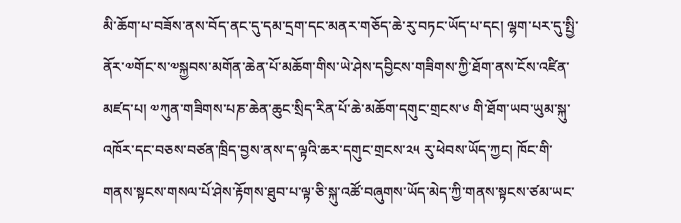མི་ཆོག་པ་བཟོས་ནས་བོད་ནང་དུ་དམ་དྲག་དང་མནར་གཅོད་ཆེ་རུ་བཏང་ཡོད་པ་དང། ལྷག་པར་དུ་སྤྱི་ནོར་༧གོང་ས་༧སྐྱབས་མགོན་ཆེན་པོ་མཆོག་གིས་ཡེ་ཤེས་དབྱིངས་གཟིགས་ཀྱི་ཐོག་ནས་ངོས་འཛིན་མཛད་པ། ༧ཀུན་གཟིགས་པཎ་ཆེན་ཆུང་སྲིད་རིན་པོ་ཆེ་མཆོག་དགུང་གྲངས་༦ གི་ཐོག་ཡབ་ཡུམ་སྐུ་འཁོར་དང་བཅས་བཙན་ཁྲིད་བྱས་ནས་ད་ལྟའི་ཆར་དགུང་གྲངས་༢༥ རུ་ཕེབས་ཡོད་ཀྱང། ཁོང་གི་གནས་སྟངས་གསལ་པོ་ཤེས་རྟོགས་ཐུབ་པ་ལྟ་ཅི་སྐུ་འཚོ་བཞུགས་ཡོད་མེད་ཀྱི་གནས་སྟངས་ཙམ་ཡང་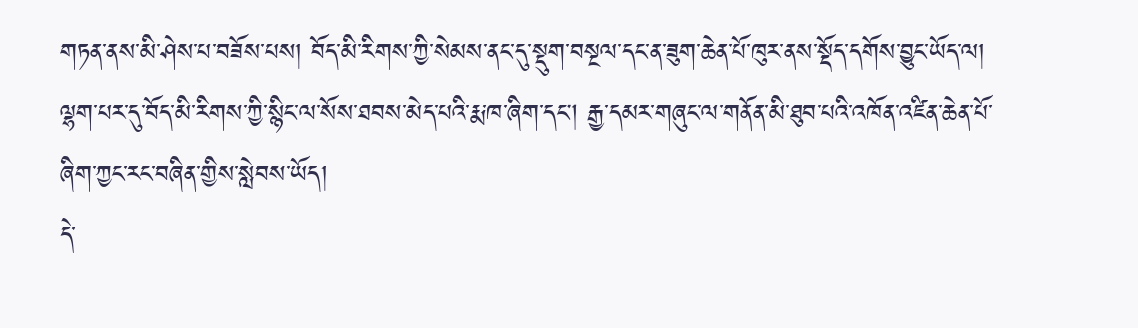གཏན་ནས་མི་ཤེས་པ་བཟོས་པས། བོད་མི་རིགས་ཀྱི་སེམས་ནང་དུ་སྡུག་བསྔལ་དང་ན་ཟུག་ཆེན་པོ་ཁུར་ནས་སྡོད་དགོས་བྱུང་ཡོད་ལ། ལྷག་པར་དུ་བོད་མི་རིགས་ཀྱི་སྙིང་ལ་སོས་ཐབས་མེད་པའི་རྨ་ཁ་ཞིག་དང། རྒྱ་དམར་གཞུང་ལ་གནོན་མི་ཐུབ་པའི་འཁོན་འཛིན་ཆེན་པོ་ཞིག་ཀྱང་རང་བཞིན་གྱིས་སླེབས་ཡོད།
དེ་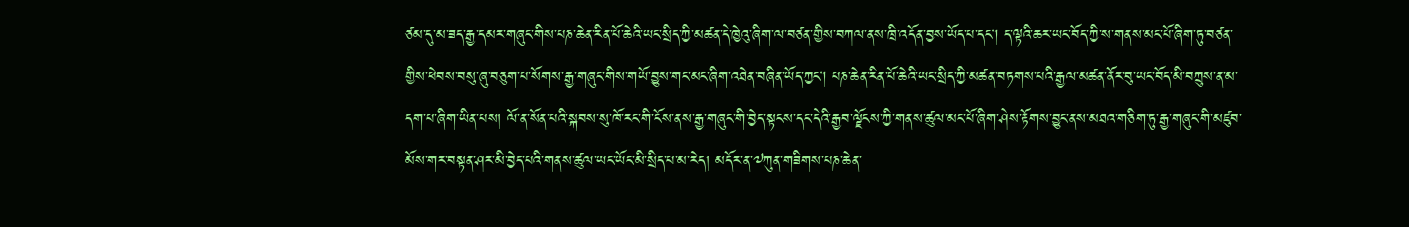ཙམ་དུ་མ་ཟད་རྒྱ་དམར་གཞུང་གིས་པཎ་ཆེན་རིན་པོ་ཆེའི་ཡང་སྲིད་ཀྱི་མཚན་དེ་ཁྱེའུ་ཞིག་ལ་བཙན་གྱིས་བཀལ་ནས་ཁྲི་འདོན་བྱས་ཡོད་པ་དང། ད་ལྟའི་ཆར་ཡང་བོད་ཀྱི་ས་གནས་མང་པོ་ཞིག་ཏུ་བཙན་གྱིས་ཕེབས་བསུ་ཞུ་བཅུག་པ་སོགས་རྒྱ་གཞུང་གིས་གཡོ་བྱུས་གང་མང་ཞིག་འཐེན་བཞིན་ཡོད་ཀྱང། པཎ་ཆེན་རིན་པོ་ཆེའི་ཡང་སྲིད་ཀྱི་མཚན་བཏགས་པའི་རྒྱལ་མཚན་ནོར་བུ་ཡང་བོད་མི་བཀྲུས་ན་མ་དག་པ་ཞིག་ཡིན་པས། ལོ་ན་སོན་པའི་སྐབས་སུ་ཁོ་རང་གི་ངོས་ནས་རྒྱ་གཞུང་གི་བྱེད་སྟངས་དང་དེའི་རྒྱབ་ལྗོངས་ཀྱི་གནས་ཚུལ་མང་པོ་ཞིག་ཤེས་རྟོགས་བྱུང་ནས་མཐའ་གཅིག་ཏུ་རྒྱ་གཞུང་གི་མཛུབ་མོས་གར་བསྟན་ཤར་མི་བྱེད་པའི་གནས་ཚུལ་ཡང་ཡོང་མི་སྲིད་པ་མ་རེད། མདོར་ན་༧ཀུན་གཟིགས་པཎ་ཆེན་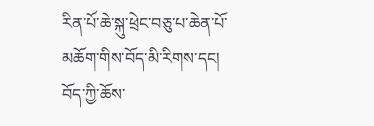རིན་པོ་ཆེ་སྐུ་ཕྲེང་བཅུ་པ་ཆེན་པོ་མཆོག་གིས་བོད་མི་རིགས་དང། བོད་ཀྱི་ཆོས་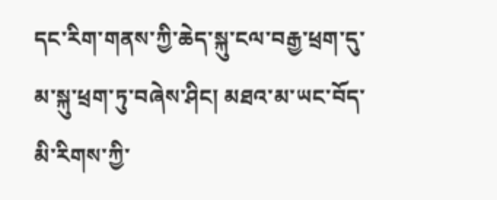དང་རིག་གནས་ཀྱི་ཆེད་སྐུ་ངལ་བརྒྱ་ཕྲག་དུ་མ་སྐུ་ཕྲག་ཏུ་བཞེས་ཤིང། མཐའ་མ་ཡང་བོད་མི་རིགས་ཀྱི་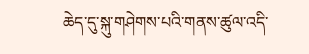ཆེད་དུ་སྐུ་གཤེགས་པའི་གནས་ཚུལ་འདི་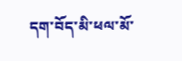དག་བོད་མི་ཕལ་མོ་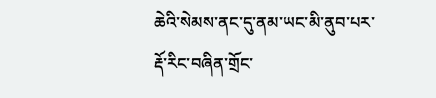ཆེའི་སེམས་ནང་དུ་ནམ་ཡང་མི་ནུབ་པར་རྡོ་རིང་བཞིན་གྲོང་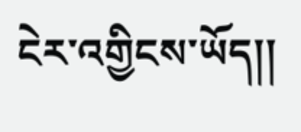ངེར་འགྱིངས་ཡོད།།